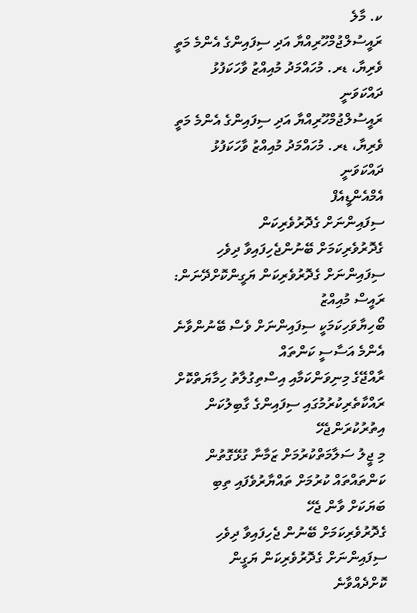ކ. މާލެ
ރައީސުލްޖުމްހޫރިއްޔާ އަދި ސިފައިންގެ އެންމެ މަތީ ވެރިޔާ، ޑރ. މުހައްމަދު މުއިއްޒު ވާހަކަފުޅު ދައްކަވަނީ
ރައީސުލްޖުމްހޫރިއްޔާ އަދި ސިފައިންގެ އެންމެ މަތީ ވެރިޔާ، ޑރ. މުހައްމަދު މުއިއްޒު ވާހަކަފުޅު ދައްކަވަނީ
އެމްއެންޑީއެފް
ސިފައިންނަށް ގެދޮރުވެރިކަން
ގެދޮރުވެރިކަމަށް ބޭނުންޖެހިފައިވާ ދިވެހި ސިފައިންނަށް ގެދޮރުވެރިކަން ޔަގީންކޮށްދޭނަން: ރައީސް މުއިއްޒު
ބޯހިޔާވަހިކަމަކީ ސިފައިންނަށް ވެސް ބޭނުންވާނެ އެންމެ އަސާސީ ކަންތައް
ރާއްޖޭގެ މިނިވަންކަމާއި އިސްތިގުލާތު ހިމާޔަތްކޮށް ރައްކާތެރިކުރުމުގައި ސިފައިންގެ ގާބިލުކަން އިތުރުކުރަންޖެހޭ
މި ޖީލު ސަލާމަތްކުރުމަށް ޒަމާނާ ގުޅޭގޮތުން ކަންތައްތައް ކުރުމަށް ތައްޔާރުވެފައި ތިބި ބަޔަކަށް ވާން ޖެހޭ
ގެދޮރުވެރިކަމަށް ބޭނުން ޖެހިފައިވާ ދިވެހި ސިފައިންނަށް ގެދޮރުވެރިކަން ޔަގީން ކޮށްދެއްވާނެ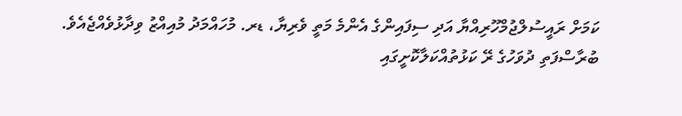ކަމަށް ރައީސުލްޖުމްހޫރިއްޔާ އަދި ސިފައިންގެ އެންމެ މަތީ ވެރިޔާ، ޑރ. މުހައްމަދު މުއިއްޒު ވިދާޅުވެއްޖެއެވެ.
ބުރާސްފަތި ދުވަހުގެ ރޭ ކަޅުތުއްކަލާކޮށީގައި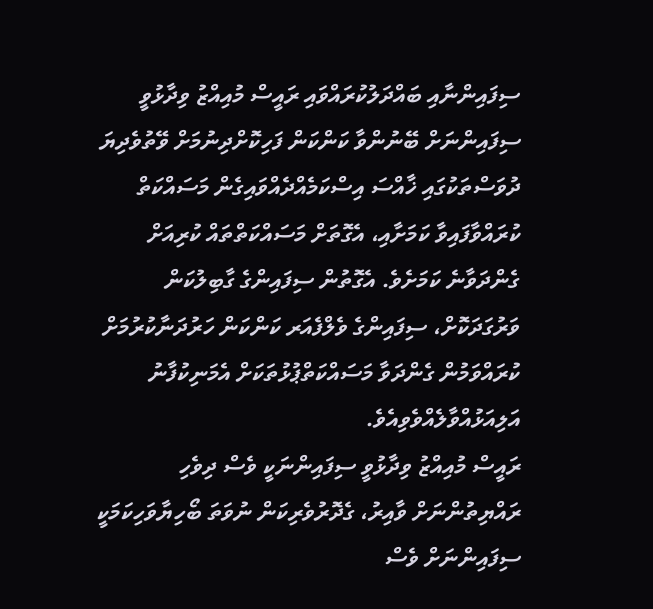ސިފައިންނާއި ބައްދަލުކުރައްވައި ރައީސް މުއިއްޒު ވިދާޅުވީ ސިފައިންނަށް ބޭނުންވާ ކަންކަން ފަހިކޮށްދިނުމަށް ވޭތުވެދިޔަ ދުވަސްތަކުގައި ޚާއްސަ އިސްކަމެއްދެއްވައިގެން މަސައްކަތް ކުރައްވާފައިވާ ކަމަށާއި، އެގޮތަށް މަސައްކަތްތައް ކުރިއަށް ގެންދަވާނެ ކަމަށެވެ. އެގޮތުން ސިފައިންގެ ގާބިލުކަން ވަރުގަދަކޮށް، ސިފައިންގެ ވެލްފެއަރ ކަންކަން ހަރުދަނާކުރުމަށް ކުރައްވަމުން ގެންދަވާ މަސައްކަތްޕުޅުތަކަށް އެމަނިކުފާނު އަލިއަޅުއްވާލެއްވެވިއެވެ.
ރައީސް މުއިއްޒު ވިދާޅުވީ ސިފައިންނަކީ ވެސް ދިވެހި ރައްޔިތުންނަށް ވާއިރު، ގެދޮރުވެރިކަން ނުވަތަ ބޯހިޔާވަހިކަމަކީ ސިފައިންނަށް ވެސް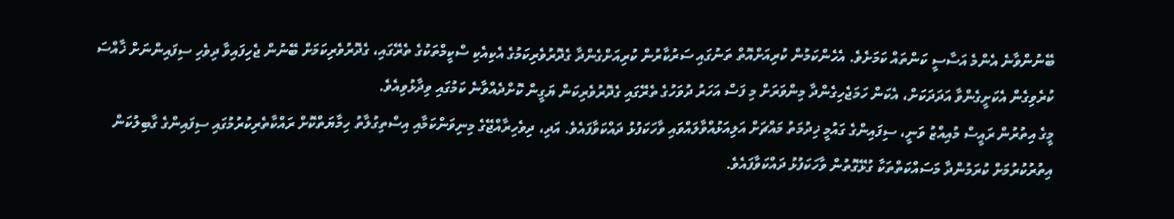ބޭނުންވާނެ އެންމެ އަސާސީ ކަންތައް ކަމަށެވެ. އެހެންކަމުން ކުރިއަށްއޮތް ތަނުގައި ސަރުކާރުން ކުރިއަށްގެންދާ ގެދޮރުވެރިކަމުގެ އެކިއެކި ސްކީމްތަކުގެ ތެރޭގައި، ގެދޮރުވެރިކަމަށް ބޭނުން ޖެހިފައިވާ ދިވެހި ސިފައިންނަށް ޚާއްސަ ކުރެވިގެން އެކަށީގެންވާ އަދަދަކަށް، އެކަން ހަމަޖެހިގެންދާ މިންވަރަށް މި ފަސް އަހަރު ދުވަހުގެ ތެރޭގައި ގެދޮރުވެރިކަން ޔަގީން ކޮށްދެއްވާނެ ކަމުގައި ވިދާޅުވިއެވެ.
މީގެ އިތުރުން ރައީސް މުއިއްޒު ވަނީ، ސިފައިންގެ ގައުމީ ޚިދުމަތު މައްޗަށް އަލިއަޅުއްވާލައްވައި ވާހަކަފުޅު ދައްކަވާފައެވެ. އަދި، ދިވެހިރާއްޖޭގެ މިނިވަންކަމާއި އިސްތިގުލާތު ހިމާޔަތްކޮށް ރައްކާތެރިކުރުމުގައި ސިފައިންގެ ގާބިލުކަން އިތުރުކުރުމަށް ކުރަމުންދާ މަސައްކަތްތަކާ ގުޅޭގޮތުން ވާހަކަފުޅު ދައްކަވާފައެވެ.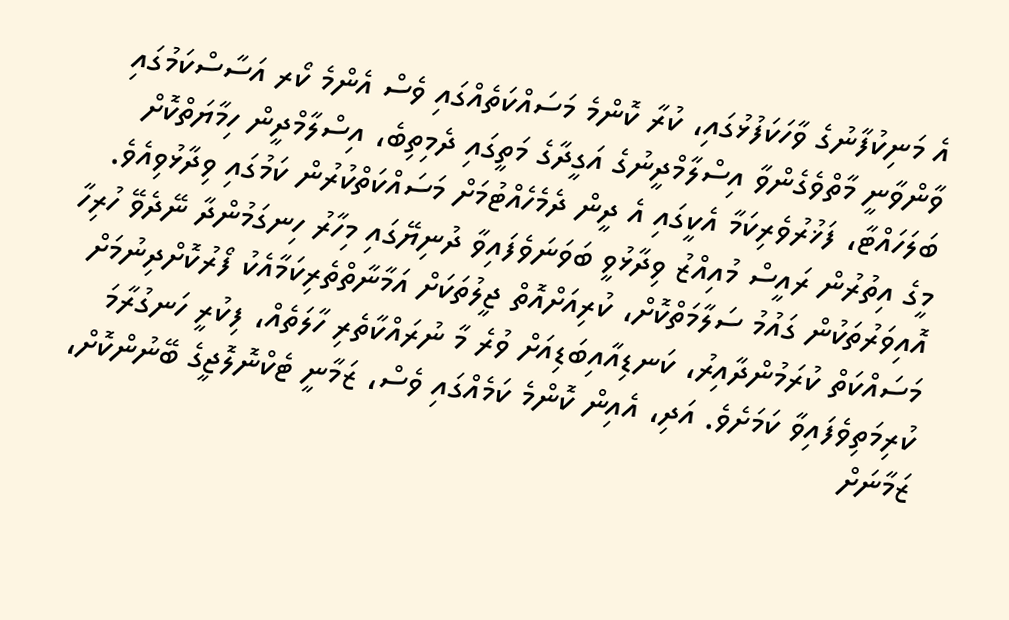އެ މަނިކުފާނުގެ ވާހަކަފުޅުގައި، ކުރާ ކޮންމެ މަސައްކަތެއްގައި ވެސް އެންމެ ކޯރ އަސާސްކަމުގައި ވާންވާނީ މާތްވެގެންވާ އިސްލާމްދީނުގެ އަގީދާގެ މަތީގައި ދެމިތިބެ، އިސްލާމްދީން ހިމާޔަތްކޮށް ބަލަހައްޓާ، ފަޚުރުވެރިކަމާ އެކީގައި އެ ދީން ދެމެހެއްޓުމަށް މަސައްކަތްކުރުން ކަމުގައި ވިދާޅުވިއެވެ.
މީގެ އިތުރުން ރައީސް މުއިއްޒު ވިދާޅުވީ ބަވަނަވެފައިވާ ދުނިޔޭގައި މިހާރު ހިނގަމުންދާ ނޭދެވޭ ހުރިހާ އޮއިވަރުތަކުން ގައުމު ސަލާމަތްކޮށް، ކުރިއަށްއޮތް ޖީލުތަކަށް އަމާނާތްތެރިކަމާއެކު ފޯރުކޮށްދިނުމަށް މަސައްކަތް ކުރަމުންދާއިރު، ކަނޑިއާއިބަޑިއަށް ވުރެ މާ ނުރައްކާތެރި ހާލަތެއް، ފިކުރީ ހަނގުރާމަ ކުރިމަތިވެފައިވާ ކަމަށެވެ. އަދި، އެއިން ކޮންމެ ކަމެއްގައި ވެސް، ޒަމާނީ ޓެކްނޮލޮޖީގެ ބޭނުންކޮށް، ޒަމާނަށް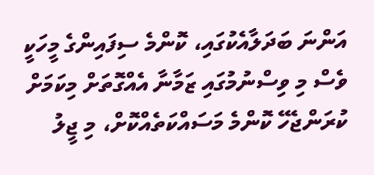އަންނަ ބަދަލާއެކުގައި، ކޮންމެ ސިފައިންގެ މީހަކީ ވެސް މި ވިސްނުމުގައި ޒަމާނާ އެއްގޮތަށް މިކަމަށް ކުރަންޖެހޭ ކޮންމެ މަސައްކަތެއްކޮށް، މި ޖީލު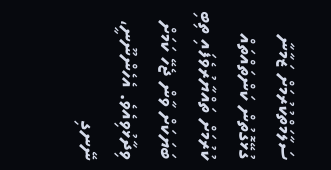ސަލާމަތްކުރުމަށް ޒަމާނާ ގުޅޭގޮތުން ކަންތައްތައް ކުރުމަށް ތައްޔާރުވެފައި ތިބި ބަޔަކަށް ވާން ޖެހޭ ކަމަށް ވިދާޅުވިއެވެ. އެހެންނޫނީ، ނޭނގި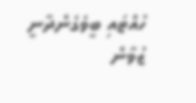ހުއްޓައި ބީވެގެންދާނީ ޒުވާން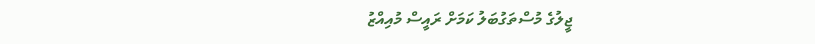ޖީލުގެ މުސްތަގުބަލު ކަމަށް ރައީސް މުއިއްޒު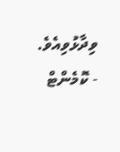ވިދާޅުވިއެވެ.
- ކޮމެންޓް